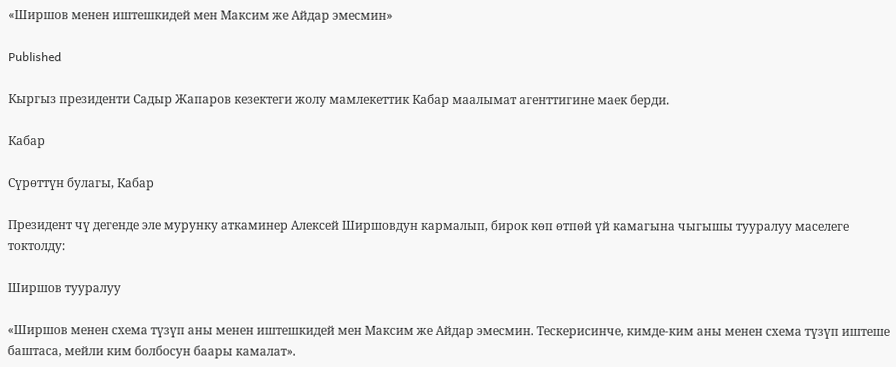«Ширшов менен иштешкидей мен Максим же Айдар эмесмин»

Published

Кыргыз президенти Садыр Жапаров кезектеги жолу мамлекеттик Кабар маалымат агенттигине маек берди.

Кабар

Сүрөттүн булагы, Кабар

Президент чү дегенде эле мурунку аткаминер Алексей Ширшовдун кармалып, бирок көп өтпөй үй камагына чыгышы тууралуу маселеге токтолду:

Ширшов тууралуу

«Ширшов менен схема түзүп аны менен иштешкидей мен Максим же Айдар эмесмин. Тескерисинче, кимде-ким аны менен схема түзүп иштеше баштаса, мейли ким болбосун баары камалат».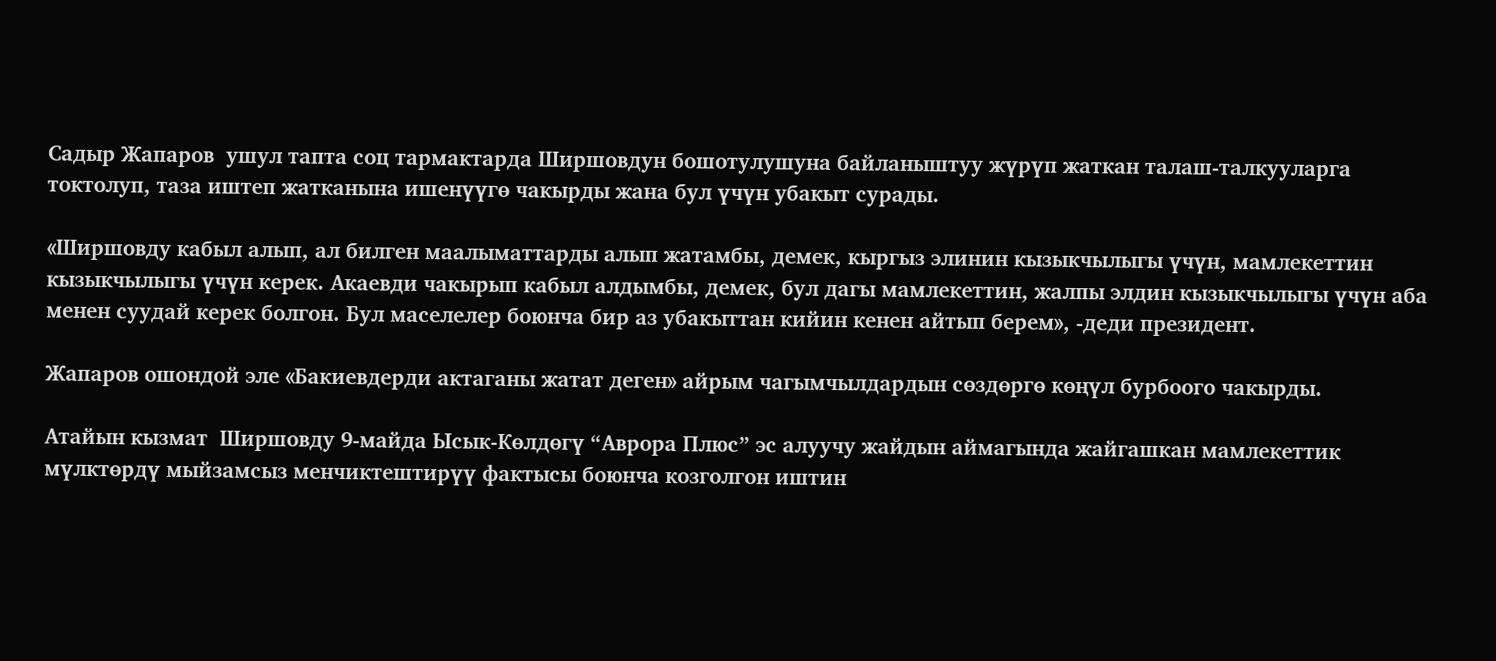Садыр Жапаров  ушул тапта соц тармактарда Ширшовдун бошотулушуна байланыштуу жүрүп жаткан талаш-талкууларга токтолуп, таза иштеп жатканына ишенүүгө чакырды жана бул үчүн убакыт сурады.

«Ширшовду кабыл алып, ал билген маалыматтарды алып жатамбы, демек, кыргыз элинин кызыкчылыгы үчүн, мамлекеттин кызыкчылыгы үчүн керек. Акаевди чакырып кабыл алдымбы, демек, бул дагы мамлекеттин, жалпы элдин кызыкчылыгы үчүн аба менен суудай керек болгон. Бул маселелер боюнча бир аз убакыттан кийин кенен айтып берем», -деди президент.

Жапаров ошондой эле «Бакиевдерди актаганы жатат деген» айрым чагымчылдардын сөздөргө көңүл бурбоого чакырды.

Атайын кызмат  Ширшовду 9-майда Ысык-Көлдөгү “Аврора Плюс” эс алуучу жайдын аймагында жайгашкан мамлекеттик мүлктөрдү мыйзамсыз менчиктештирүү фактысы боюнча козголгон иштин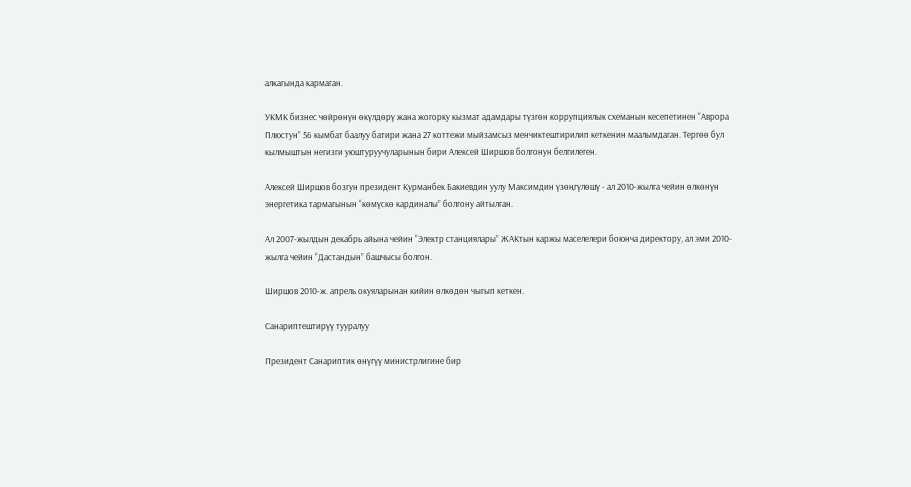алкагында кармаган.

УКМК бизнес чөйрөнүн өкүлдөрү жана жогорку кызмат адамдары түзгөн коррупциялык схеманын кесепетинен “Аврора Плюстун” 56 кымбат баалуу батири жана 27 коттежи мыйзамсыз менчиктештирилип кеткенин маалымдаган. Тергөө бул кылмыштын негизги уюштуруучуларынын бири Алексей Ширшов болгонун белгилеген.

Алексей Ширшов бозгун президент Курманбек Бакиевдин уулу Максимдин үзөңгүлөшү - ал 2010-жылга чейин өлкөнүн энергетика тармагынын “көмүскө кардиналы” болгону айтылган.

Ал 2007-жылдын декабрь айына чейин “Электр станциялары” ЖАКтын каржы маселелери боюнча директору, ал эми 2010-жылга чейин “Дастандын” башчысы болгон.

Ширшов 2010-ж. апрель окуяларынан кийин өлкөдөн чыгып кеткен.

Санариптештирүү тууралуу

Президент Санариптик өнүгүү министрлигине бир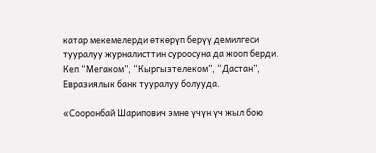катар мекемелерди өткөрүп берүү демилгеси тууралуу журналисттин суроосуна да жооп берди.  Кеп “Мегаком”, “Кыргызтелеком”, “Дастан”, Евразиялык банк тууралуу болууда.

«Сооронбай Шарипович эмне үчүн үч жыл бою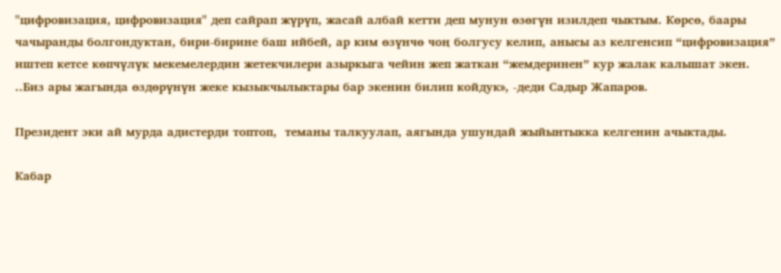"цифровизация, цифровизация" деп сайрап жүрүп, жасай албай кетти деп мунун өзөгүн изилдеп чыктым. Көрсө, баары чачыранды болгондуктан, бири-бирине баш ийбей, ар ким өзүнчө чоң болгусу келип, анысы аз келгенсип “цифровизация” иштеп кетсе көпчүлүк мекемелердин жетекчилери азыркыга чейин жеп жаткан “жемдеринен” кур жалак калышат экен. ..Биз ары жагында өздөрүнүн жеке кызыкчылыктары бар экенин билип койдук», -деди Садыр Жапаров.

Президент эки ай мурда адистерди топтоп,  теманы талкуулап, аягында ушундай жыйынтыкка келгенин ачыктады.

Кабар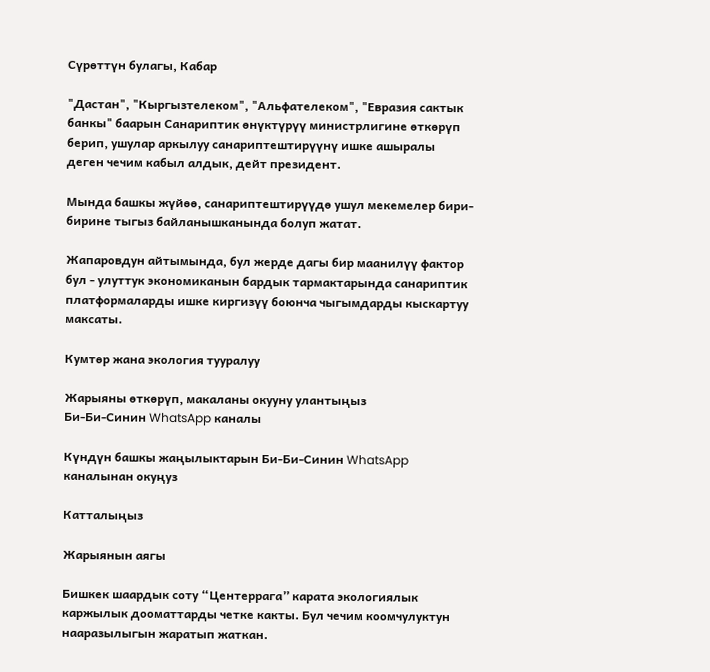Сүрөттүн булагы, Кабар

"Дастан", "Кыргызтелеком", "Альфателеком", "Евразия сактык банкы" баарын Санариптик өнүктүрүү министрлигине өткөрүп берип, ушулар аркылуу санариптештирүүнү ишке ашыралы деген чечим кабыл алдык, дейт президент.

Мында башкы жүйөө, санариптештирүүдө ушул мекемелер бири-бирине тыгыз байланышканында болуп жатат.

Жапаровдун айтымында, бул жерде дагы бир маанилүү фактор бул - улуттук экономиканын бардык тармактарында санариптик платформаларды ишке киргизүү боюнча чыгымдарды кыскартуу максаты.

Кумтөр жана экология тууралуу

Жарыяны өткөрүп, макаланы окууну улантыңыз
Би-Би-Синин WhatsApp каналы

Күндүн башкы жаңылыктарын Би-Би-Синин WhatsApp каналынан окуңуз

Катталыңыз

Жарыянын аягы

Бишкек шаардык соту “Центеррага” карата экологиялык каржылык дооматтарды четке какты. Бул чечим коомчулуктун нааразылыгын жаратып жаткан.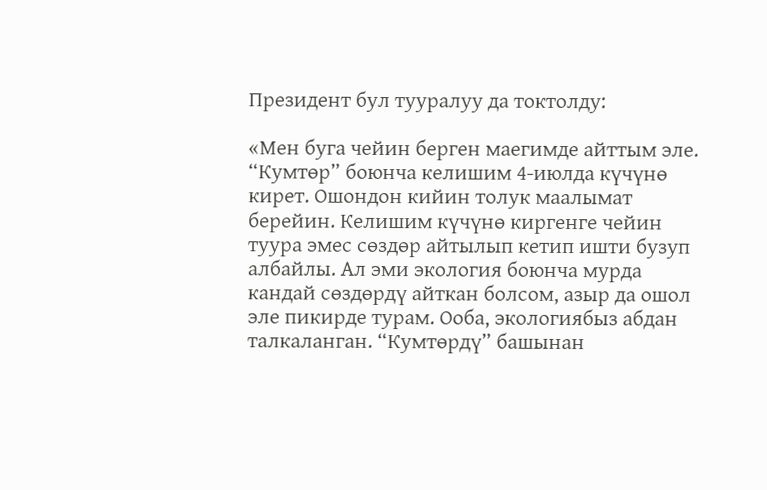Президент бул тууралуу да токтолду:

«Мен буга чейин берген маегимде айттым эле. “Кумтөр” боюнча келишим 4-июлда күчүнө кирет. Ошондон кийин толук маалымат берейин. Келишим күчүнө киргенге чейин туура эмес сөздөр айтылып кетип ишти бузуп албайлы. Ал эми экология боюнча мурда кандай сөздөрдү айткан болсом, азыр да ошол эле пикирде турам. Ооба, экологиябыз абдан талкаланган. “Кумтөрдү” башынан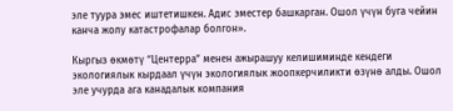эле туура эмес иштетишкен. Адис эместер башкарган. Ошол үчүн буга чейин канча жолу катастрофалар болгон».

Кыргыз өкмөтү “Центерра” менен ажырашуу келишиминде кендеги экологиялык кырдаал үчүн экологиялык жоопкерчиликти өзүнө алды. Ошол эле учурда ага канадалык компания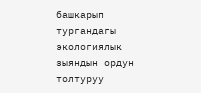башкарып тургандагы экологиялык зыяндын ордун толтуруу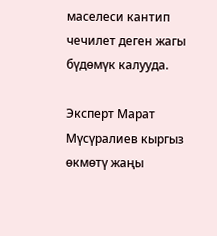маселеси кантип чечилет деген жагы бүдөмүк калууда.

Эксперт Марат Мүсүралиев кыргыз өкмөтү жаңы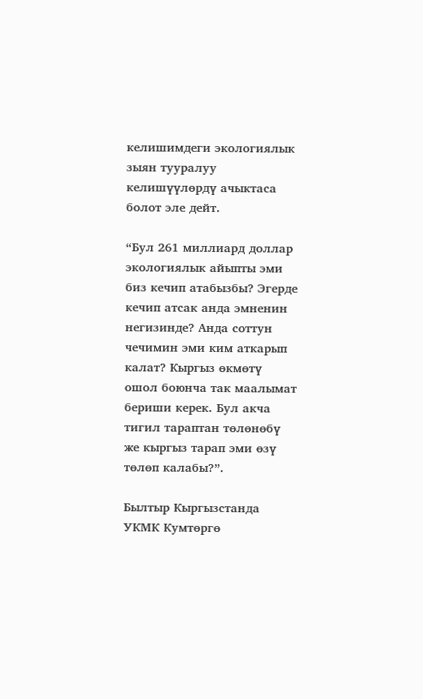келишимдеги экологиялык зыян тууралуу келишүүлөрдү ачыктаса болот эле дейт.

“Бул 261 миллиард доллар экологиялык айыпты эми биз кечип атабызбы? Эгерде кечип атсак анда эмненин негизинде? Анда соттун чечимин эми ким аткарып калат? Кыргыз өкмөтү ошол боюнча так маалымат бериши керек. Бул акча тигил тараптан төлөнөбү же кыргыз тарап эми өзү төлөп калабы?”.

Былтыр Кыргызстанда УКМК Кумтөргө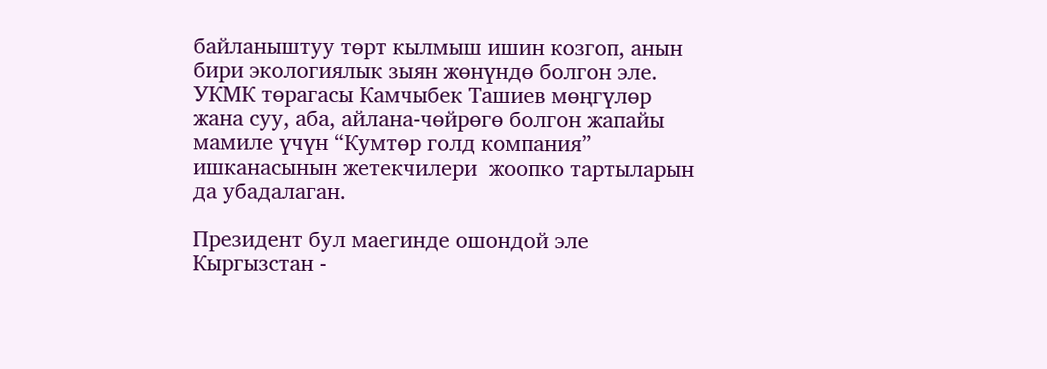байланыштуу төрт кылмыш ишин козгоп, анын бири экологиялык зыян жөнүндө болгон эле. УКМК төрагасы Камчыбек Ташиев мөңгүлөр жана суу, аба, айлана-чөйрөгө болгон жапайы мамиле үчүн “Кумтөр голд компания” ишканасынын жетекчилери  жоопко тартыларын да убадалаган.

Президент бул маегинде ошондой эле  Кыргызстан -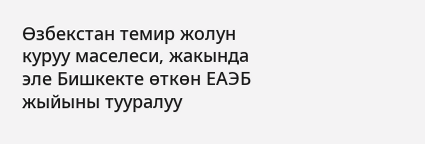Өзбекстан темир жолун куруу маселеси, жакында эле Бишкекте өткөн ЕАЭБ жыйыны тууралуу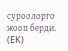суроолорго жооп берди. (EK)